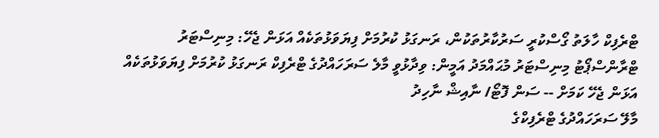ޓްރެފިކް ހާލަތު ގޯސްކުރީ ސަރުކާރުތަކުން، ރަނގަޅު ކުރުމަށް ފިޔަވަޅުތަކެއް އަޅަން ޖެހޭ: މިނިސްޓަރު
ޓްރާންސްޕޯޓު މިނިސްޓަރު މުޙައްމަދު އަމީން: ވިދާޅުވީ މާލެ ސަރަހައްދުގެ ޓްރެފިކް ރަނގަޅު ކުރުމަށް ފިޔަވަޅުތަކެއް އަޅަން ޖެހޭ ކަމަށް -- ސަން ފޮޓޯ/ ނާއިޝް ނާހިދު
މާލޭ ސަރަހައްދުގެ ޓްރެފިކްގެ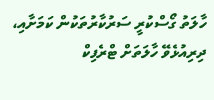ހާލަތު ގޯސްކުރީ ސަރުކާރުތަކުން ކަމަށާއި، ދިރިއުޅެވޭ ހާލަތަށް ޓްރެފިކް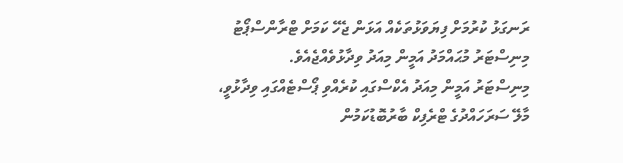ރަނގަޅު ކުރުމަށް ފިޔަވަޅުތަކެއް އަޅަން ޖެހޭ ކަމަށް ޓްރާންސްޕޯޓު މިނިސްޓަރު މުޙައްމަދު އަމީން މިއަދު ވިދާޅުވެއްޖެއެވެ.
މިނިސްޓަރު އަމީން މިއަދު އެކްސްގައި ކުރެއްވި ޕޯސްޓެއްގައި ވިދާޅުވީ، މާލޭ ސަރަހައްދުގެ ޓްރެފިކް ބާރުބޮޑުކަމުން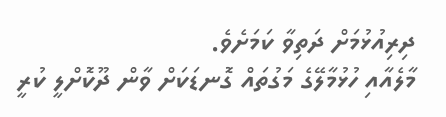ދިރިއުޅުމަށް ދަތިވާ ކަމަށެވެ.
މާލެއާއި ހުޅުމާލޭގެ މަގުތައް ގޮނޑަކަށް ވާން ދޫކޮށްލީ ކުރީ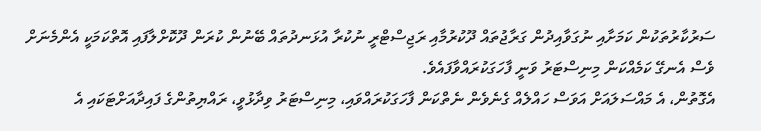ސަރުކާރުތަކުން ކަމަށާއި ނުގަވާއިދުން ގަރާޖުތައް ދޫކުރުމާއި ރަޖިސްޓްރީ ނުކުރާ އުޅަނދުތައް ބޭނުން ކުރަން ދޫކޮށްލާފައި އޮތްކަމަކީ އެންމެނަށް ވެސް އެނގޭ ކަމެއްކަން މިނިސްޓަރު ވަނީ ފާހަގަކުރައްވާފައެވެ.
އެގޮތުން، އެ މައްސަލައަށް އަވަސް ހައްލެއް ގެނެވެން ނެތްކަން ފާހަގަކުރައްވައި، މިނިސްޓަރު ވިދާޅުވީ، ރައްޔިތުންގެ ފައިދާއަށްޓަކައި އެ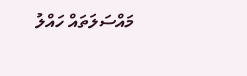މައްސަލަތައް ހައްލު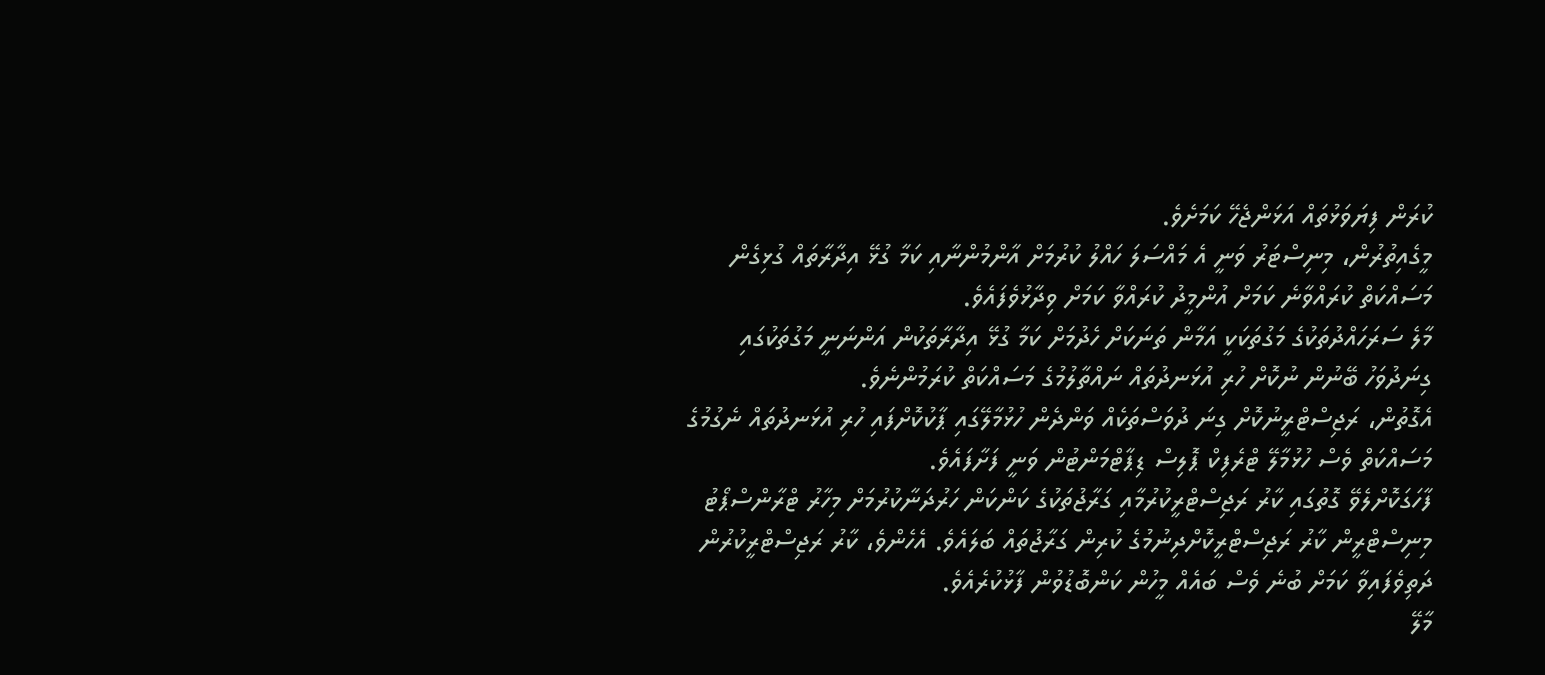ކުރަން ފިޔަވަޅުތައް އަޅަންޖެހޭ ކަމަށެވެ.
މީގެއިތުރުން، މިނިސްޓަރު ވަނީ އެ މައްސަލަ ހައްލު ކުރުމަށް އާންމުންނާއި ކަމާ ގުޅޭ އިދާރާތައް ގުޅިގެން މަސައްކަތް ކުރައްވާނެ ކަމަށް އުންމީދު ކުރައްވާ ކަމަށް ވިދާޅުވެފައެވެ.
މާލެ ސަރަހައްދުތަކުގެ މަގުތަކަކީ އަމާން ތަނަކަށް ހެދުމަށް ކަމާ ގުޅޭ އިދާރާތަކުން އަންނަނީ މަގުތަކުގައި ގިނަދުވަހު ބޭނުން ނުކޮށް ހުރި އުޅަނދުތައް ނައްތާލުމުގެ މަސައްކަތް ކުރަމުންނެވެ.
އެގޮތުން، ރަޖިސްޓްރީނުކޮށް ގިނަ ދުވަސްތަކެއް ވަންދެން ހުޅުމާލޭގައި ޕާކުކޮށްފައި ހުރި އުޅަނދުތައް ނެގުމުގެ މަސައްކަތް ވެސް ހުޅުމާލޭ ޓްރެފިކް ޕޮލިސް ޑިޕާޓްމަންޓުން ވަނީ ފަށާފައެވެ.
ފާހަގަކޮށްލެވޭ ގޮތުގައި ކާރު ރަޖިސްޓްރީކުރުމާއި ގަރާޖުތަކުގެ ކަންކަން ހަރުދަނާކުރުމަށް މިހާރު ޓްރާންސްޕޯޓު މިނިސްޓްރީން ކާރު ރަޖިސްޓްރީކޮށްދިނުމުގެ ކުރިން ގަރާޖުތައް ބަލައެވެ. އެހެންވެ، ކާރު ރަޖިސްޓްރީކުރުން ދަތިވެފައިވާ ކަމަށް ބުނެ ވެސް ބައެއް މީހުން ކަންބޮޑުވުން ފާޅުކުރެއެވެ.
މާލޭ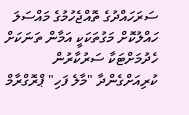ސަރަހައްދުގެ ތޮއްޖެހުމުގެ މައްސަލަ ހައްލުކޮށް މަގުތަކަކީ އަމާން ތަނަކަށް ހެދުމަށްޓަކާ ސަރުކާރުން ކުރިއަށްގެންދާ "މާލެ ފަހި" ޕްރޮގްރާމް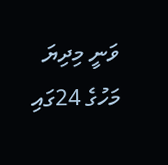ވަނީ މިދިޔަ މަހުގެ 24ގައި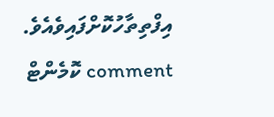އިފްތިތާހުކޮށްފައިވެއެވެ.
comment ކޮމެންޓް